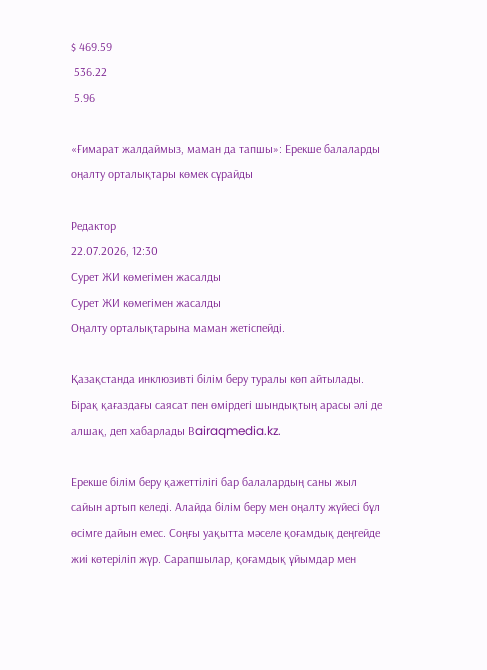$ 469.59
 536.22
 5.96

«Ғимарат жалдаймыз, маман да тапшы»: Ерекше балаларды оңалту орталықтары көмек сұрайды

Редактор
22.07.2026, 12:30
Сурет ЖИ көмегімен жасалды
Сурет ЖИ көмегімен жасалды
Оңалту орталықтарына маман жетіспейді.

Қазақстанда инклюзивті білім беру туралы көп айтылады. Бірақ қағаздағы саясат пен өмірдегі шындықтың арасы әлі де алшақ, деп хабарлады Вairaqmedia.kz.

Ерекше білім беру қажеттілігі бар балалардың саны жыл сайын артып келеді. Алайда білім беру мен оңалту жүйесі бұл өсімге дайын емес. Соңғы уақытта мәселе қоғамдық деңгейде жиі көтеріліп жүр. Сарапшылар, қоғамдық ұйымдар мен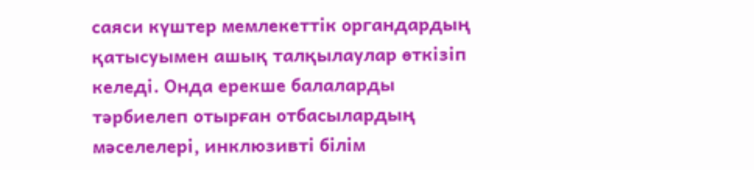саяси күштер мемлекеттік органдардың қатысуымен ашық талқылаулар өткізіп келеді. Онда ерекше балаларды тәрбиелеп отырған отбасылардың мәселелері, инклюзивті білім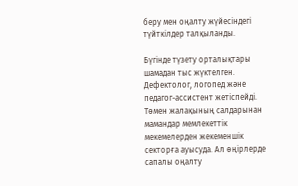беру мен оңалту жүйесіндегі түйткілдер талқыланды.

Бүгінде түзету орталықтары шамадан тыс жүктелген. Дефектолог, логопед және педагог-ассистент жетіспейді. Төмен жалақының салдарынан мамандар мемлекеттік мекемелерден жекеменшік секторға ауысуда. Ал өңірлерде сапалы оңалту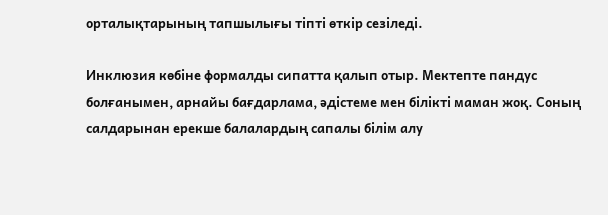орталықтарының тапшылығы тіпті өткір сезіледі.

Инклюзия көбіне формалды сипатта қалып отыр. Мектепте пандус болғанымен, арнайы бағдарлама, әдістеме мен білікті маман жоқ. Соның салдарынан ерекше балалардың сапалы білім алу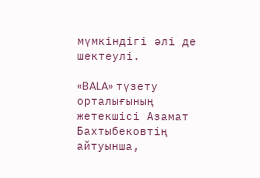мүмкіндігі әлі де шектеулі.

«BALA» түзету орталығының жетекшісі Азамат Бахтыбековтің айтуынша,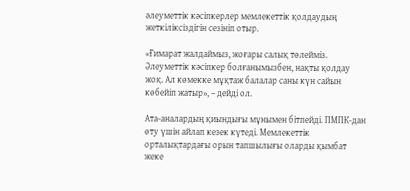әлеуметтік кәсіпкерлер мемлекеттік қолдаудың жеткіліксіздігін сезініп отыр.

«Ғимарат жалдаймыз, жоғары салық төлейміз. Әлеуметтік кәсіпкер болғанымызбен, нақты қолдау жоқ. Ал көмекке мұқтаж балалар саны күн сайын көбейіп жатыр», – дейді ол.

Ата-аналардың қиындығы мұнымен бітпейді. ПМПК-дан өту үшін айлап кезек күтеді. Мемлекеттік орталықтардағы орын тапшылығы оларды қымбат жеке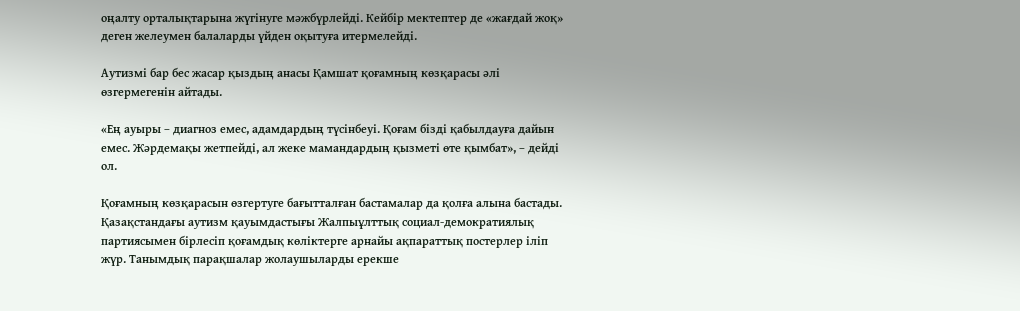оңалту орталықтарына жүгінуге мәжбүрлейді. Кейбір мектептер де «жағдай жоқ» деген желеумен балаларды үйден оқытуға итермелейді.

Аутизмі бар бес жасар қыздың анасы Қамшат қоғамның көзқарасы әлі өзгермегенін айтады.

«Ең ауыры – диагноз емес, адамдардың түсінбеуі. Қоғам бізді қабылдауға дайын емес. Жәрдемақы жетпейді, ал жеке мамандардың қызметі өте қымбат», – дейді ол.

Қоғамның көзқарасын өзгертуге бағытталған бастамалар да қолға алына бастады. Қазақстандағы аутизм қауымдастығы Жалпыұлттық социал-демократиялық партиясымен бірлесіп қоғамдық көліктерге арнайы ақпараттық постерлер іліп жүр. Танымдық парақшалар жолаушыларды ерекше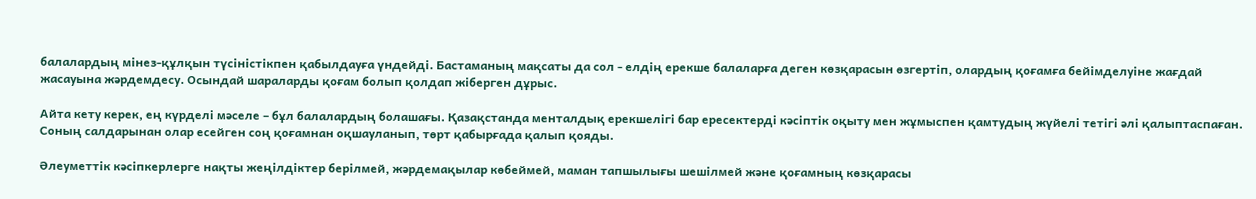балалардың мінез-құлқын түсіністікпен қабылдауға үндейді. Бастаманың мақсаты да сол - елдің ерекше балаларға деген көзқарасын өзгертіп, олардың қоғамға бейімделуіне жағдай жасауына жәрдемдесу. Осындай шараларды қоғам болып қолдап жіберген дұрыс.

Айта кету керек, ең күрделі мәселе – бұл балалардың болашағы. Қазақстанда менталдық ерекшелігі бар ересектерді кәсіптік оқыту мен жұмыспен қамтудың жүйелі тетігі әлі қалыптаспаған. Соның салдарынан олар есейген соң қоғамнан оқшауланып, төрт қабырғада қалып қояды.

Әлеуметтік кәсіпкерлерге нақты жеңілдіктер берілмей, жәрдемақылар көбеймей, маман тапшылығы шешілмей және қоғамның көзқарасы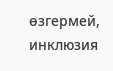өзгермей, инклюзия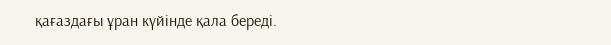қағаздағы ұран күйінде қала береді.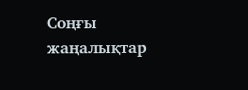Соңғы жаңалықтар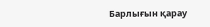Барлығын қарау